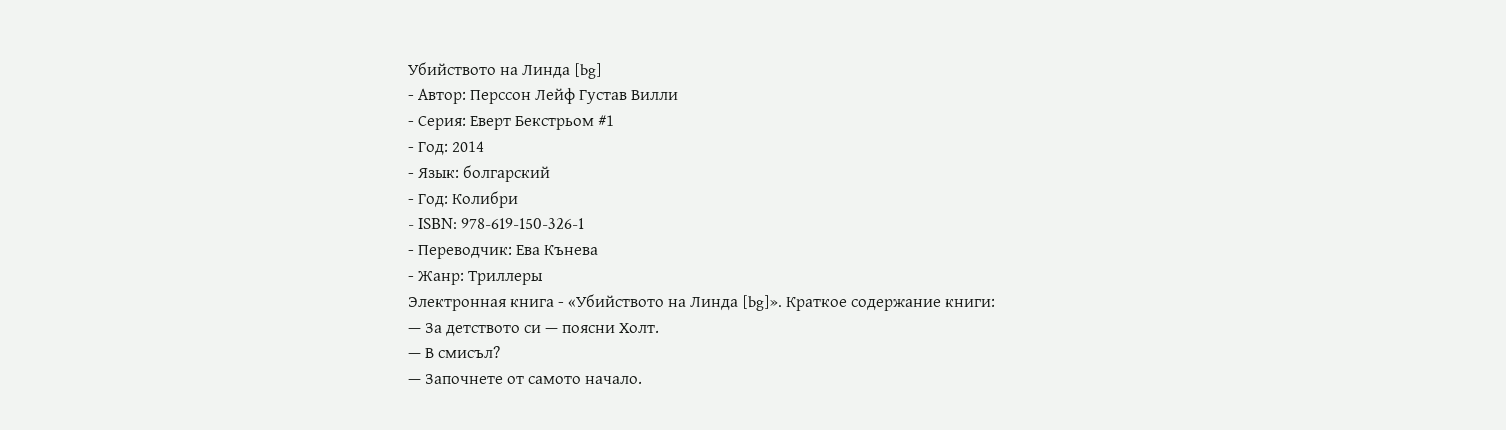Убийството на Линда [bg]
- Автор: Перссон Лейф Густав Вилли
- Серия: Еверт Бекстрьом #1
- Год: 2014
- Язык: болгарский
- Год: Колибри
- ISBN: 978-619-150-326-1
- Переводчик: Ева Кънева
- Жанр: Триллеры
Электронная книга - «Убийството на Линда [bg]». Краткое содержание книги:
— За детството си — поясни Холт.
— В смисъл?
— Започнете от самото начало.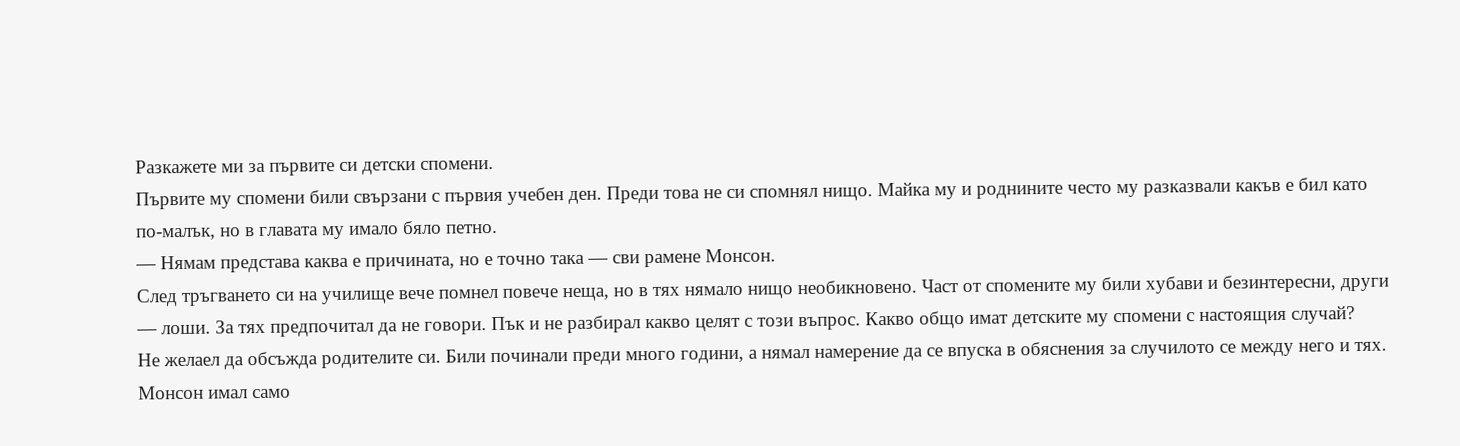Разкажете ми за първите си детски спомени.
Първите му спомени били свързани с първия учебен ден. Преди това не си спомнял нищо. Майка му и роднините често му разказвали какъв е бил като по-малък, но в главата му имало бяло петно.
— Нямам представа каква е причината, но е точно така — сви рамене Монсон.
След тръгването си на училище вече помнел повече неща, но в тях нямало нищо необикновено. Част от спомените му били хубави и безинтересни, други — лоши. За тях предпочитал да не говори. Пък и не разбирал какво целят с този въпрос. Какво общо имат детските му спомени с настоящия случай?
Не желаел да обсъжда родителите си. Били починали преди много години, а нямал намерение да се впуска в обяснения за случилото се между него и тях. Монсон имал само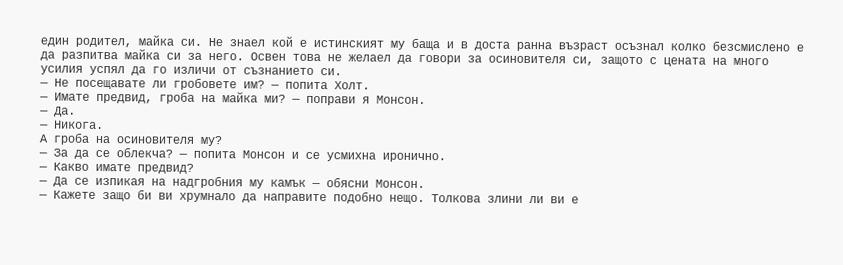един родител, майка си. Не знаел кой е истинският му баща и в доста ранна възраст осъзнал колко безсмислено е да разпитва майка си за него. Освен това не желаел да говори за осиновителя си, защото с цената на много усилия успял да го изличи от съзнанието си.
— Не посещавате ли гробовете им? — попита Холт.
— Имате предвид, гроба на майка ми? — поправи я Монсон.
— Да.
— Никога.
А гроба на осиновителя му?
— За да се облекча? — попита Монсон и се усмихна иронично.
— Какво имате предвид?
— Да се изпикая на надгробния му камък — обясни Монсон.
— Кажете защо би ви хрумнало да направите подобно нещо. Толкова злини ли ви е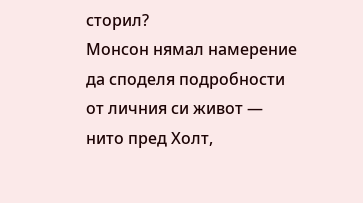сторил?
Монсон нямал намерение да споделя подробности от личния си живот — нито пред Холт,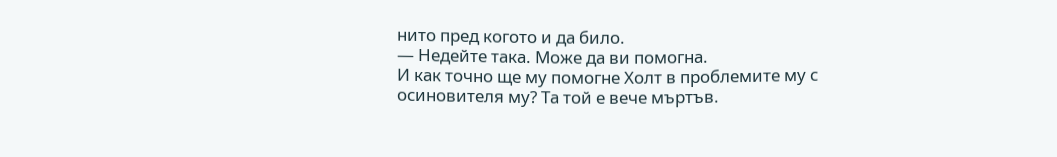нито пред когото и да било.
— Недейте така. Може да ви помогна.
И как точно ще му помогне Холт в проблемите му с осиновителя му? Та той е вече мъртъв.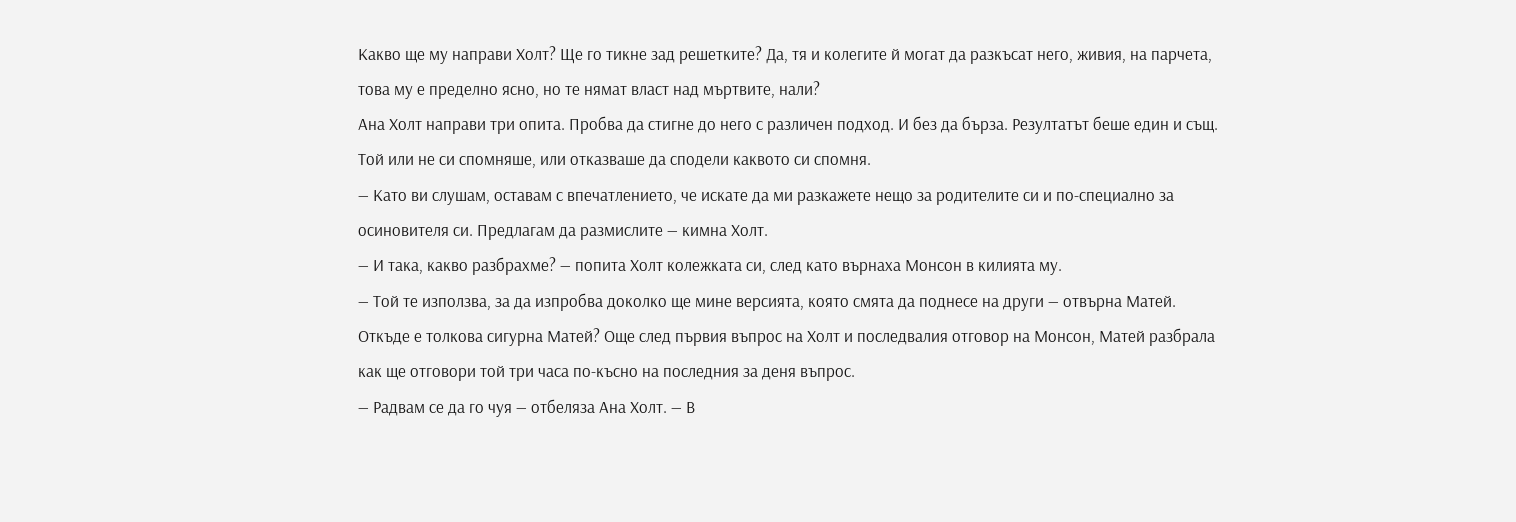Какво ще му направи Холт? Ще го тикне зад решетките? Да, тя и колегите й могат да разкъсат него, живия, на парчета, това му е пределно ясно, но те нямат власт над мъртвите, нали?
Ана Холт направи три опита. Пробва да стигне до него с различен подход. И без да бърза. Резултатът беше един и същ. Той или не си спомняше, или отказваше да сподели каквото си спомня.
— Като ви слушам, оставам с впечатлението, че искате да ми разкажете нещо за родителите си и по-специално за осиновителя си. Предлагам да размислите — кимна Холт.
— И така, какво разбрахме? — попита Холт колежката си, след като върнаха Монсон в килията му.
— Той те използва, за да изпробва доколко ще мине версията, която смята да поднесе на други — отвърна Матей.
Откъде е толкова сигурна Матей? Още след първия въпрос на Холт и последвалия отговор на Монсон, Матей разбрала как ще отговори той три часа по-късно на последния за деня въпрос.
— Радвам се да го чуя — отбеляза Ана Холт. — В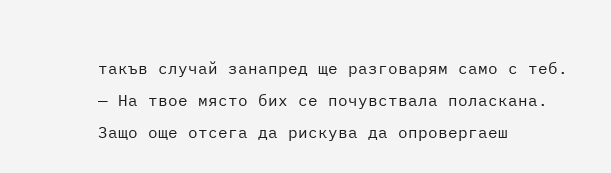такъв случай занапред ще разговарям само с теб.
— На твое място бих се почувствала поласкана.
Защо още отсега да рискува да опровергаеш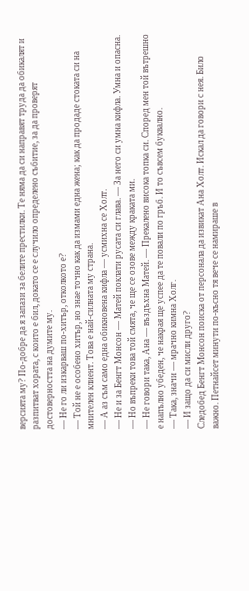версията му? По-добре да я запази за белите престилки. Те няма да си направят труда да обикалят и разпитват хората, с които е бил, докато се е случило определено събитие, за да проверят достоверността на думите му.
— Не го ли изкарваш по-хитър, отколкото е?
— Той не е особено хитър, но знае точно как да измами една жена; как да продаде стоката си на мнителен клиент. Това е най-силната му страна.
— А аз съм само една обикновена кифла — усмихна се Холт.
— Не и за Бенгт Монсон — Матей поклати русата си глава. — За него си умна кифла. Умна и опасна.
— Но въпреки това той смята, че ще се озове между краката ми.
— Не говори така, Ана — въздъхна Матей. — Прекалено висока топка си. Според мен той вътрешно е напълно убеден, че накрая ще успее да те повали по гръб. И то съвсем буквално.
— Така, значи — мрачно кимна Холг.
— И защо да си мисли друго?
Следобед Бенгт Монсон поиска от персонала да извикат Ана Холт. Искал да говори с нея. Било важно. Петнайсет минути по-късно тя вече се намираше в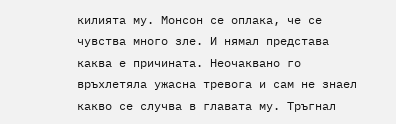килията му. Монсон се оплака, че се чувства много зле. И нямал представа каква е причината. Неочаквано го връхлетяла ужасна тревога и сам не знаел какво се случва в главата му. Тръгнал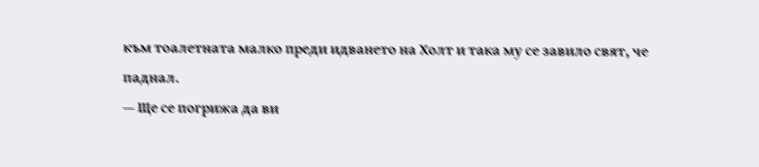към тоалетната малко преди идването на Холт и така му се завило свят, че паднал.
— Ще се погрижа да ви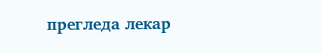прегледа лекар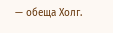— обеща Холг.